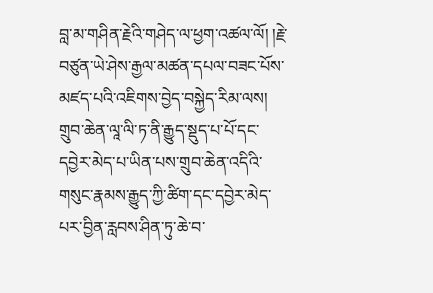བླ་མ་གཤིན་རྗེའི་གཤེད་ལ་ཕྱག་འཚལ་ལོ། །རྗེ་བཙུན་ཡེ་ཤེས་རྒྱལ་མཚན་དཔལ་བཟང་པོས་མཛད་པའི་འཇིགས་བྱེད་བསྐྱེད་རིམ་ལས། གྲུབ་ཆེན་ལཱ་ལི་ཏ་ནི་རྒྱུད་སྡུད་པ་པོ་དང་དབྱེར་མེད་པ་ཡིན་པས་གྲུབ་ཆེན་འདིའི་གསུང་རྣམས་རྒྱུད་ཀྱི་ཚིག་དང་དབྱེར་མེད་པར་བྱིན་རླབས་ཤིན་ཏུ་ཆེ་བ་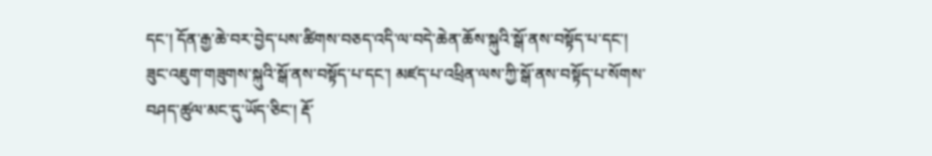དང་། དོན་རྒྱ་ཆེ་བར་བྱེད་པས་ཚིགས་བཅད་འདི་ལ་བདེ་ཆེན་ཆོས་སྐུའི་སྒོ་ནས་བསྟོད་པ་དང་། ཟུང་འཇུག་གཟུགས་སྐུའི་སྒོ་ནས་བསྟོད་པ་དང་། མཛད་པ་འཕྲིན་ལས་ཀྱི་སྒོ་ནས་བསྟོད་པ་སོགས་བཤད་ཚུལ་མང་དུ་ཡོད་ཅིང་། རྡོ་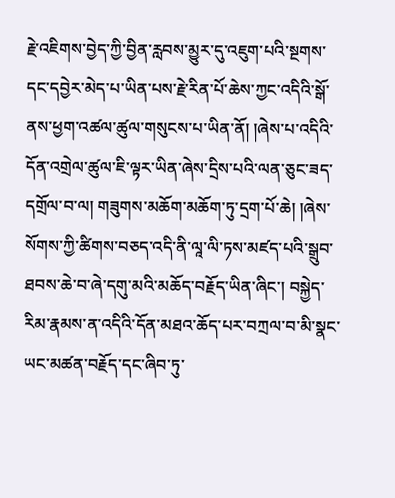རྗེ་འཇིགས་བྱེད་ཀྱི་བྱིན་རླབས་མྱུར་དུ་འཇུག་པའི་སྔགས་དང་དབྱེར་མེད་པ་ཡིན་པས་རྗེ་རིན་པོ་ཆེས་ཀྱང་འདིའི་སྒོ་ནས་ཕྱག་འཚལ་ཚུལ་གསུངས་པ་ཡིན་ནོ། །ཞེས་པ་འདིའི་དོན་འགྲེལ་ཚུལ་ཇི་ལྟར་ཡིན་ཞེས་དྲིས་པའི་ལན་ཅུང་ཟད་དགྲོལ་བ་ལ། གཟུགས་མཆོག་མཆོག་ཏུ་དྲག་པོ་ཆེ། །ཞེས་སོགས་ཀྱི་ཚིགས་བཅད་འདི་ནི་ལཱ་ལི་ཏས་མཛད་པའི་སྒྲུབ་ཐབས་ཆེ་བ་ཞེ་དགུ་མའི་མཆོད་བརྗོད་ཡིན་ཞིང་། བསྐྱེད་རིམ་རྣམས་ན་འདིའི་དོན་མཐའ་ཆོད་པར་བཀྲལ་བ་མི་སྣང་ཡང་མཚན་བརྗོད་དང་ཞིབ་ཏུ་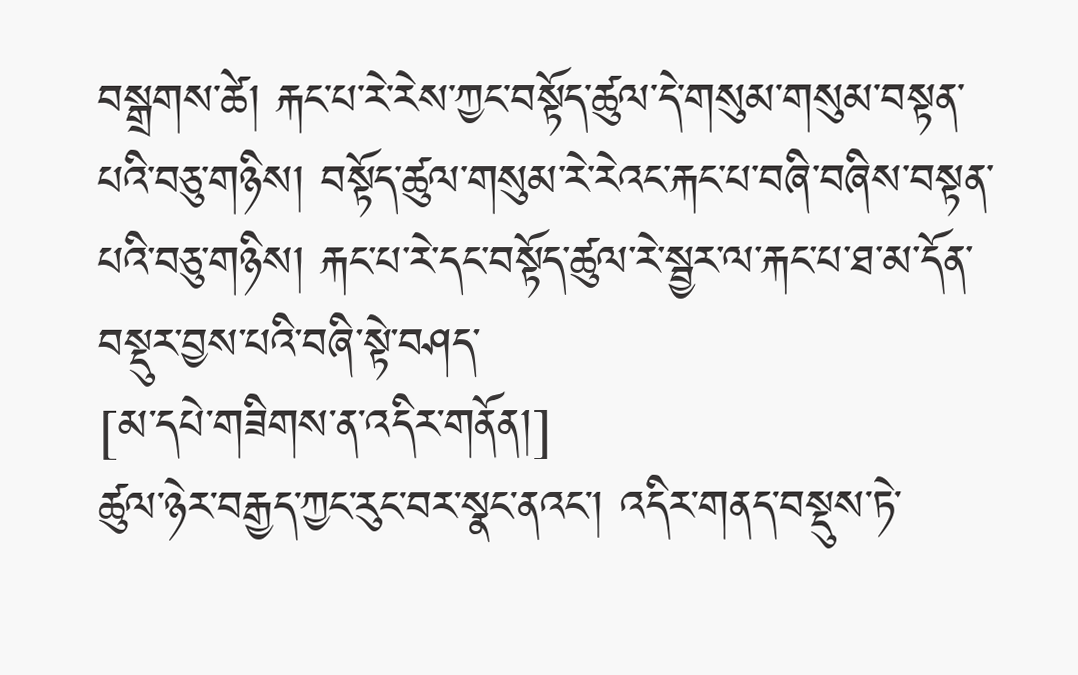བསྒྲགས་ཚེ། རྐང་པ་རེ་རེས་ཀྱང་བསྟོད་ཚུལ་དེ་གསུམ་གསུམ་བསྟན་པའི་བཅུ་གཉིས། བསྟོད་ཚུལ་གསུམ་རེ་རེའང་རྐང་པ་བཞི་བཞིས་བསྟན་པའི་བཅུ་གཉིས། རྐང་པ་རེ་དང་བསྟོད་ཚུལ་རེ་སྦྱར་ལ་རྐང་པ་ཐ་མ་དོན་བསྡུར་བྱས་པའི་བཞི་སྟེ་བཤད་
[མ་དཔེ་གཟིགས་ན་འདིར་གནོན།]
ཚུལ་ཉེར་བརྒྱད་ཀྱང་རུང་བར་སྣང་ནའང་། འདིར་གནད་བསྡུས་ཏེ་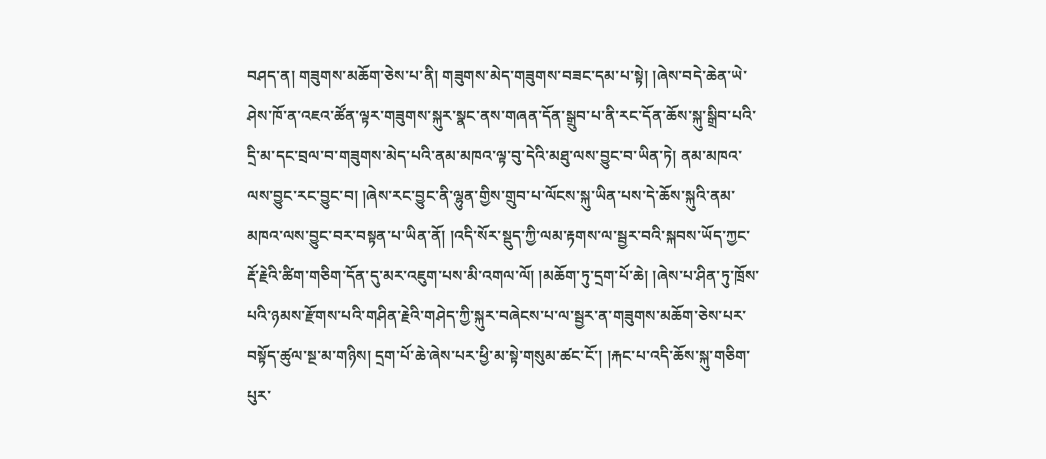བཤད་ན། གཟུགས་མཆོག་ཅེས་པ་ནི། གཟུགས་མེད་གཟུགས་བཟང་དམ་པ་སྟེ། །ཞེས་བདེ་ཆེན་ཡེ་ཤེས་ཁོ་ན་འཇའ་ཚོན་ལྟར་གཟུགས་སྐུར་སྣང་ནས་གཞན་དོན་སྒྲུབ་པ་ནི་རང་དོན་ཆོས་སྐུ་སྒྲིབ་པའི་དྲི་མ་དང་བྲལ་བ་གཟུགས་མེད་པའི་ནམ་མཁའ་ལྟ་བུ་དེའི་མཐུ་ལས་བྱུང་བ་ཡིན་ཏེ། ནམ་མཁའ་ལས་བྱུང་རང་བྱུང་བ། །ཞེས་རང་བྱུང་ནི་ལྷུན་གྱིས་གྲུབ་པ་ལོངས་སྐུ་ཡིན་པས་དེ་ཆོས་སྐུའི་ནམ་མཁའ་ལས་བྱུང་བར་བསྟན་པ་ཡིན་ནོ། །འདི་སོར་སྡུད་ཀྱི་ལམ་རྟགས་ལ་སྦྱར་བའི་སྐབས་ཡོད་ཀྱང་རྡོ་རྗེའི་ཚིག་གཅིག་དོན་དུ་མར་འཇུག་པས་མི་འགལ་ལོ། །མཆོག་ཏུ་དྲག་པོ་ཆེ། །ཞེས་པ་ཤིན་ཏུ་ཁྲོས་པའི་ཉམས་རྫོགས་པའི་གཤིན་རྗེའི་གཤེད་ཀྱི་སྐུར་བཞེངས་པ་ལ་སྦྱར་ན་གཟུགས་མཆོག་ཅེས་པར་བསྟོད་ཚུལ་སྔ་མ་གཉིས། དྲག་པོ་ཆེ་ཞེས་པར་ཕྱི་མ་སྟེ་གསུམ་ཚང་ངོ་། །རྐང་པ་འདི་ཆོས་སྐུ་གཅིག་པུར་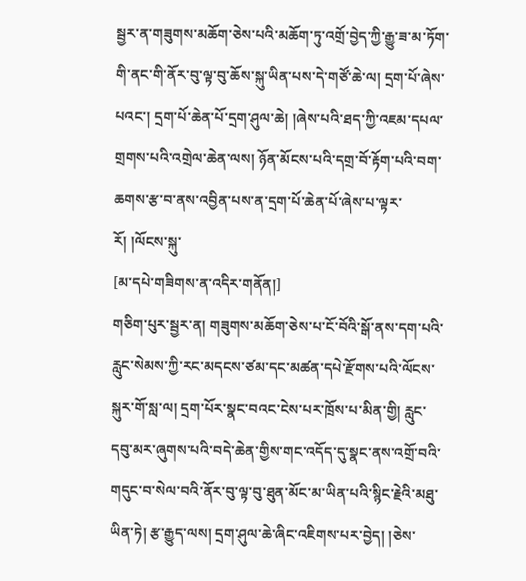སྦྱར་ན་གཟུགས་མཆོག་ཅེས་པའི་མཆོག་ཏུ་འགྲོ་བྱེད་ཀྱི་རྒྱུ་ཟ་མ་ཏོག་གི་ནང་གི་ནོར་བུ་ལྟ་བུ་ཆོས་སྐུ་ཡིན་པས་དེ་གཙོ་ཆེ་ལ། དྲག་པོ་ཞེས་པའང་། དྲག་པོ་ཆེན་པོ་དྲག་ཤུལ་ཆེ། །ཞེས་པའི་ཐད་ཀྱི་འཇམ་དཔལ་གྲགས་པའི་འགྲེལ་ཆེན་ལས། ཉོན་མོངས་པའི་དགྲ་བོ་རྟོག་པའི་བག་ཆགས་རྩ་བ་ནས་འབྱིན་པས་ན་དྲག་པོ་ཆེན་པོ་ཞེས་པ་ལྟར་རོ། །ལོངས་སྐུ་
[མ་དཔེ་གཟིགས་ན་འདིར་གནོན།]
གཅིག་པུར་སྦྱར་ན། གཟུགས་མཆོག་ཅེས་པ་ངོ་བོའི་སྒོ་ནས་དག་པའི་རླུང་སེམས་ཀྱི་རང་མདངས་ཙམ་དང་མཚན་དཔེ་རྫོགས་པའི་ལོངས་སྐུར་གོ་སླ་ལ། དྲག་པོར་སྣང་བའང་ངེས་པར་ཁྲོས་པ་མིན་གྱི། རླུང་དབུ་མར་ཞུགས་པའི་བདེ་ཆེན་གྱིས་གང་འདོད་དུ་སྣང་ནས་འགྲོ་བའི་གདུང་བ་སེལ་བའི་ནོར་བུ་ལྟ་བུ་ཐུན་མོང་མ་ཡིན་པའི་སྙིང་རྗེའི་མཐུ་ཡིན་ཏེ། རྩ་རྒྱུད་ལས། དྲག་ཤུལ་ཆེ་ཞིང་འཇིགས་པར་བྱེད། །ཅེས་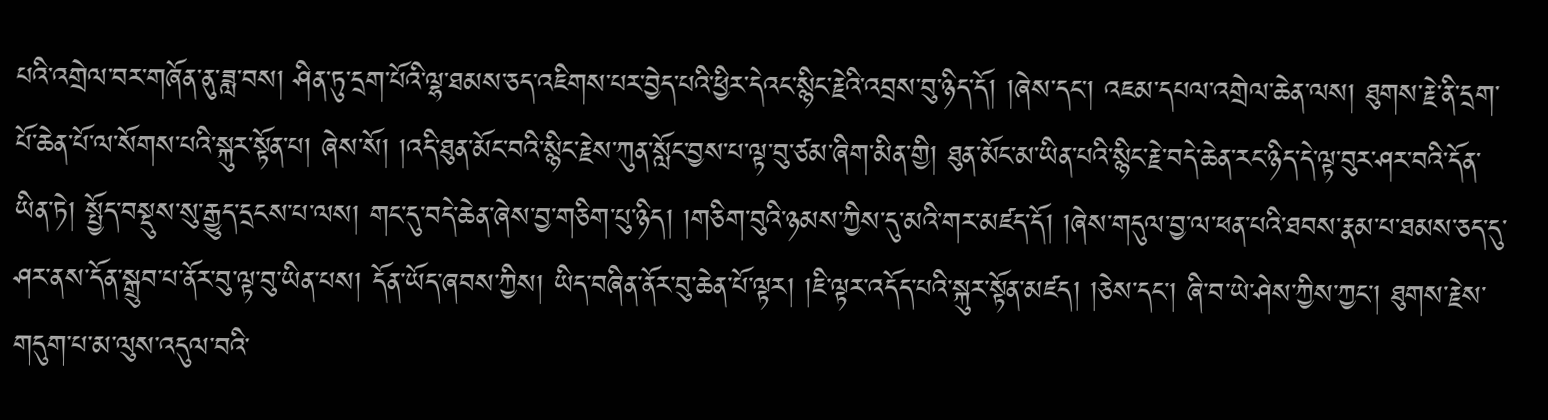པའི་འགྲེལ་བར་གཞོན་ནུ་ཟླ་བས། ཤིན་ཏུ་དྲག་པོའི་ལྷ་ཐམས་ཅད་འཇིགས་པར་བྱེད་པའི་ཕྱིར་དེའང་སྙིང་རྗེའི་འབྲས་བུ་ཉིད་དོ། །ཞེས་དང་། འཇམ་དཔལ་འགྲེལ་ཆེན་ལས། ཐུགས་རྗེ་ནི་དྲག་པོ་ཆེན་པོ་ལ་སོགས་པའི་སྐུར་སྟོན་པ། ཞེས་སོ། །འདི་ཐུན་མོང་བའི་སྙིང་རྗེས་ཀུན་སློང་བྱས་པ་ལྟ་བུ་ཙམ་ཞིག་མིན་གྱི། ཐུན་མོང་མ་ཡིན་པའི་སྙིང་རྗེ་བདེ་ཆེན་རང་ཉིད་དེ་ལྟ་བུར་ཤར་བའི་དོན་ཡིན་ཏེ། སྤྱོད་བསྡུས་སུ་རྒྱུད་དྲངས་པ་ལས། གང་དུ་བདེ་ཆེན་ཞེས་བྱ་གཅིག་པུ་ཉིད། །གཅིག་བུའི་ཉམས་ཀྱིས་དུ་མའི་གར་མཛད་དོ། །ཞེས་གདུལ་བྱ་ལ་ཕན་པའི་ཐབས་རྣམ་པ་ཐམས་ཅད་དུ་ཤར་ནས་དོན་སྒྲུབ་པ་ནོར་བུ་ལྟ་བུ་ཡིན་པས། དོན་ཡོད་ཞབས་ཀྱིས། ཡིད་བཞིན་ནོར་བུ་ཆེན་པོ་ལྟར། །ཇི་ལྟར་འདོད་པའི་སྐུར་སྟོན་མཛད། །ཅེས་དང་། ཞི་བ་ཡེ་ཤེས་ཀྱིས་ཀྱང་། ཐུགས་རྗེས་གདུག་པ་མ་ལུས་འདུལ་བའི་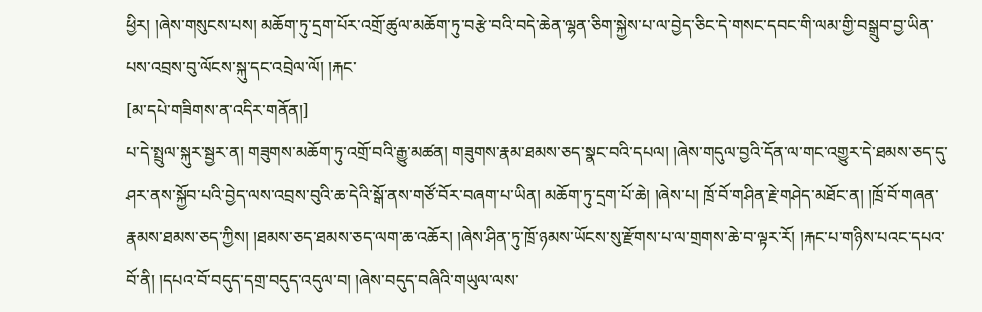ཕྱིར། །ཞེས་གསུངས་པས། མཆོག་ཏུ་དྲག་པོར་འགྲོ་ཚུལ་མཆོག་ཏུ་བརྩེ་བའི་བདེ་ཆེན་ལྷན་ཅིག་སྐྱེས་པ་ལ་བྱེད་ཅིང་དེ་གསང་དབང་གི་ལམ་གྱི་བསྒྲུབ་བྱ་ཡིན་པས་འབྲས་བུ་ལོངས་སྐུ་དང་འབྲེལ་ལོ། །རྐང་
[མ་དཔེ་གཟིགས་ན་འདིར་གནོན།]
པ་དེ་སྤྲུལ་སྐུར་སྦྱར་ན། གཟུགས་མཆོག་ཏུ་འགྲོ་བའི་རྒྱུ་མཚན། གཟུགས་རྣམ་ཐམས་ཅད་སྣང་བའི་དཔལ། །ཞེས་གདུལ་བྱའི་དོན་ལ་གང་འགྱུར་དེ་ཐམས་ཅད་དུ་ཤར་ནས་སྐྱོབ་པའི་བྱེད་ལས་འབྲས་བུའི་ཆ་དེའི་སྒོ་ནས་གཙོ་བོར་བཞག་པ་ཡིན། མཆོག་ཏུ་དྲག་པོ་ཆེ། །ཞེས་པ། ཁྲོ་བོ་གཤིན་རྗེ་གཤེད་མཐོང་ན། །ཁྲོ་བོ་གཞན་རྣམས་ཐམས་ཅད་ཀྱིས། །ཐམས་ཅད་ཐམས་ཅད་ལག་ཆ་འཆོར། །ཞེས་ཤིན་ཏུ་ཁྲོ་ཉམས་ཡོངས་སུ་རྫོགས་པ་ལ་གྲགས་ཆེ་བ་ལྟར་རོ། །རྐང་པ་གཉིས་པའང་དཔའ་བོ་ནི། །དཔའ་བོ་བདུད་དགྲ་བདུད་འདུལ་བ། །ཞེས་བདུད་བཞིའི་གཡུལ་ལས་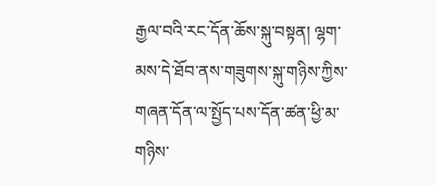རྒྱལ་བའི་རང་དོན་ཆོས་སྐུ་བསྟན། ལྷག་མས་དེ་ཐོབ་ནས་གཟུགས་སྐུ་གཉིས་ཀྱིས་གཞན་དོན་ལ་སྤྱོད་པས་དོན་ཚན་ཕྱི་མ་གཉིས་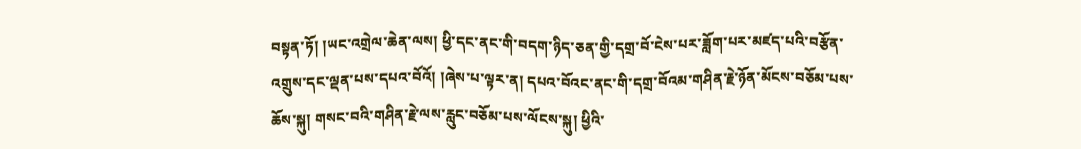བསྟན་ཏོ། །ཡང་འགྲེལ་ཆེན་ལས། ཕྱི་དང་ནང་གི་བདག་ཉིད་ཅན་གྱི་དགྲ་བོ་ངེས་པར་ཟློག་པར་མཛད་པའི་བརྩོན་འགྲུས་དང་ལྡན་པས་དཔའ་བོའོ། །ཞེས་པ་ལྟར་ན། དཔའ་བོའང་ནང་གི་དགྲ་བོའམ་གཤིན་རྗེ་ཉོན་མོངས་བཅོམ་པས་ཆོས་སྐུ། གསང་བའི་གཤིན་རྗེ་ལས་རླུང་བཅོམ་པས་ལོངས་སྐུ། ཕྱིའི་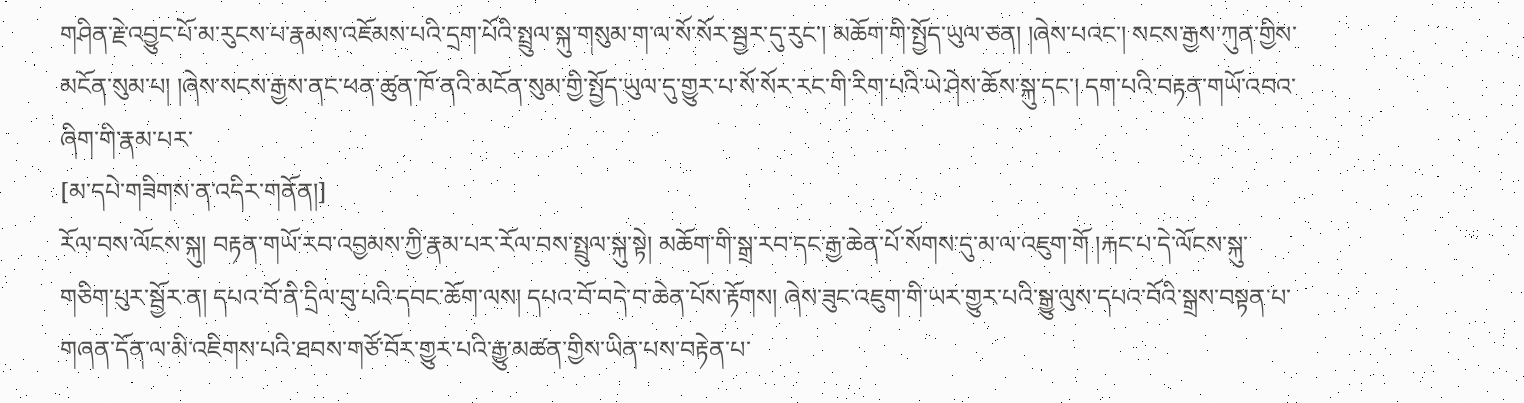གཤིན་རྗེ་འབྱུང་པོ་མ་རུངས་པ་རྣམས་འཇོམས་པའི་དྲག་པོའི་སྤྲུལ་སྐུ་གསུམ་ག་ལ་སོ་སོར་སྦྱར་དུ་རུང་། མཆོག་གི་སྤྱོད་ཡུལ་ཅན། །ཞེས་པའང་། སངས་རྒྱས་ཀུན་གྱིས་མངོན་སུམ་པ། །ཞེས་སངས་རྒྱས་ནང་ཕན་ཚུན་ཁོ་ནའི་མངོན་སུམ་གྱི་སྤྱོད་ཡུལ་དུ་གྱུར་པ་སོ་སོར་རང་གི་རིག་པའི་ཡེ་ཤེས་ཆོས་སྐུ་དང་། དག་པའི་བརྟན་གཡོ་འབའ་ཞིག་གི་རྣམ་པར་
[མ་དཔེ་གཟིགས་ན་འདིར་གནོན།]
རོལ་བས་ལོངས་སྐུ། བརྟན་གཡོ་རབ་འབྱམས་ཀྱི་རྣམ་པར་རོལ་བས་སྤྲུལ་སྐུ་སྟེ། མཆོག་གི་སྒྲ་རབ་དང་རྒྱ་ཆེན་པོ་སོགས་དུ་མ་ལ་འཇུག་གོ །རྐང་པ་དེ་ལོངས་སྐུ་གཅིག་པུར་སྦྱོར་ན། དཔའ་བོ་ནི་དྲིལ་བུ་པའི་དབང་ཆོག་ལས། དཔའ་བོ་བདེ་བ་ཆེན་པོས་རྟོགས། ཞེས་ཟུང་འཇུག་གི་ཡར་གྱུར་པའི་སྒྱུ་ལུས་དཔའ་བོའི་སྒྲས་བསྟན་པ་གཞན་དོན་ལ་མི་འཇིགས་པའི་ཐབས་གཙོ་བོར་གྱུར་པའི་རྒྱུ་མཚན་གྱིས་ཡིན་པས་བརྟེན་པ་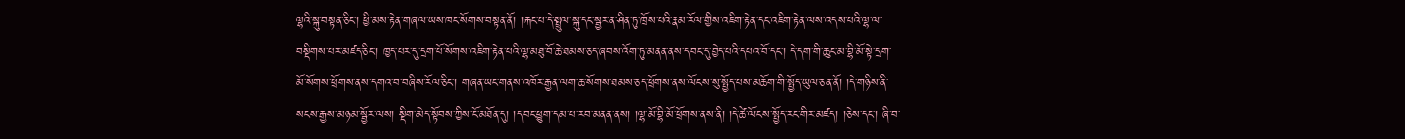ལྷའི་སྐུ་བསྟན་ཅིང་། ཕྱི་མས་རྟེན་གཞལ་ཡས་ཁང་སོགས་བསྟན་ནོ། །རྐང་པ་དེ་སྤྲུལ་སྐུ་དང་སྦྱར་ན་ཤིན་ཏུ་ཁྲོས་པའི་རྣམ་རོལ་གྱིས་འཇིག་རྟེན་དང་འཇིག་རྟེན་ལས་འདས་པའི་ལྷ་ལ་བསྡིགས་པར་མཛད་ཅིང་། ཁྱད་པར་དུ་དྲག་པོ་སོགས་འཇིག་རྟེན་པའི་ལྷ་མཐུ་བོ་ཆེ་ཐམས་ཅད་ཞབས་འོག་ཏུ་མནན་ནས་དབང་དུ་བྱེད་པའི་དཔའ་བོ་དང་། དེ་དག་གི་ཆུང་མ་བྷི་མོ་སྟེ་དྲག་མོ་སོགས་ཕྲོགས་ནས་དགའ་བ་བཞིས་རོལ་ཅིང་། གཞན་ཡང་གནས་འཁོར་རྒྱན་ལག་ཆ་སོགས་ཐམས་ཅད་ཕྲོགས་ནས་ལོངས་སུ་སྤྱོད་པས་མཆོག་གི་སྤྱོད་ཡུལ་ཅན་ནོ། །དེ་གཉིས་ནི་སངས་རྒྱས་མཉམ་སྦྱོར་ལས། སྡིག་མེད་སྟོབས་ཀྱིས་ངོ་མཐོན་དུ། །དབང་ཕྱུག་དམ་པ་རབ་མནན་ནས། །ལྷ་མོ་བྷི་མོ་ཕྲོགས་ནས་ནི། །དེ་ཚེ་ལོངས་སྤྱོད་རང་གིར་མཛད། །ཅེས་དང་། ཞི་བ་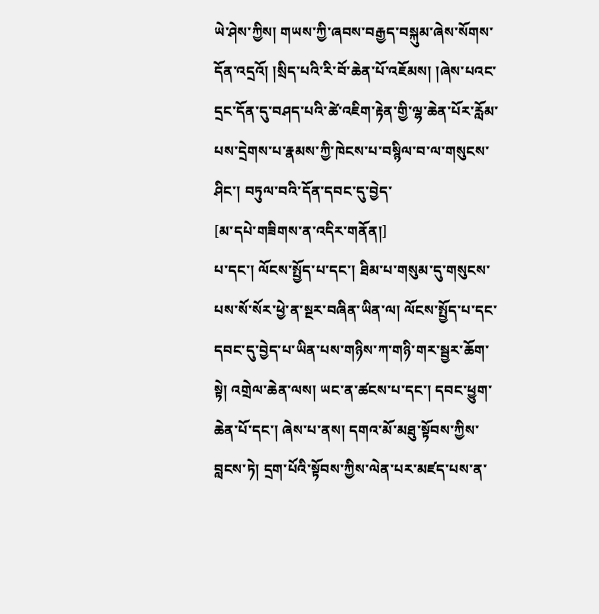ཡེ་ཤེས་ཀྱིས། གཡས་ཀྱི་ཞབས་བརྒྱད་བསྐུམ་ཞེས་སོགས་དོན་འདྲའོ། །སྲིད་པའི་རི་བོ་ཆེན་པོ་འཇོམས། །ཞེས་པའང་དྲང་དོན་དུ་བཤད་པའི་ཚེ་འཇིག་རྟེན་གྱི་ལྷ་ཆེན་པོར་རློམ་པས་དྲེགས་པ་རྣམས་ཀྱི་ཁེངས་པ་བསྙིལ་བ་ལ་གསུངས་ཤིང་། བཏུལ་བའི་དོན་དབང་དུ་བྱེད་
[མ་དཔེ་གཟིགས་ན་འདིར་གནོན།]
པ་དང་། ལོངས་སྤྱོད་པ་དང་། ཐིམ་པ་གསུམ་དུ་གསུངས་པས་སོ་སོར་ཕྱེ་ན་སྔར་བཞིན་ཡིན་ལ། ལོངས་སྤྱོད་པ་དང་དབང་དུ་བྱེད་པ་ཡིན་པས་གཉིས་ཀ་གཉི་གར་སྦྱར་ཆོག་སྟེ། འགྲེལ་ཆེན་ལས། ཡང་ན་ཚངས་པ་དང་། དབང་ཕྱུག་ཆེན་པོ་དང་། ཞེས་པ་ནས། དགའ་མོ་མཐུ་སྟོབས་ཀྱིས་བླངས་ཏེ། དྲག་པོའི་སྟོབས་ཀྱིས་ལེན་པར་མཛད་པས་ན་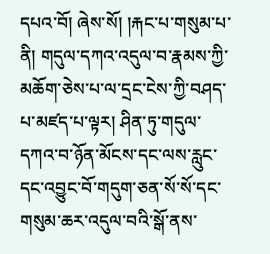དཔའ་བོ། ཞེས་སོ། །རྐང་པ་གསུམ་པ་ནི། གདུལ་དཀའ་འདུལ་བ་རྣམས་ཀྱི་མཆོག་ཅེས་པ་ལ་དྲང་ངེས་ཀྱི་བཤད་པ་མཛད་པ་ལྟར། ཤིན་ཏུ་གདུལ་དཀའ་བ་ཉོན་མོངས་དང་ལས་རླུང་དང་འབྱུང་བོ་གདུག་ཅན་སོ་སོ་དང་གསུམ་ཆར་འདུལ་བའི་སྒོ་ནས་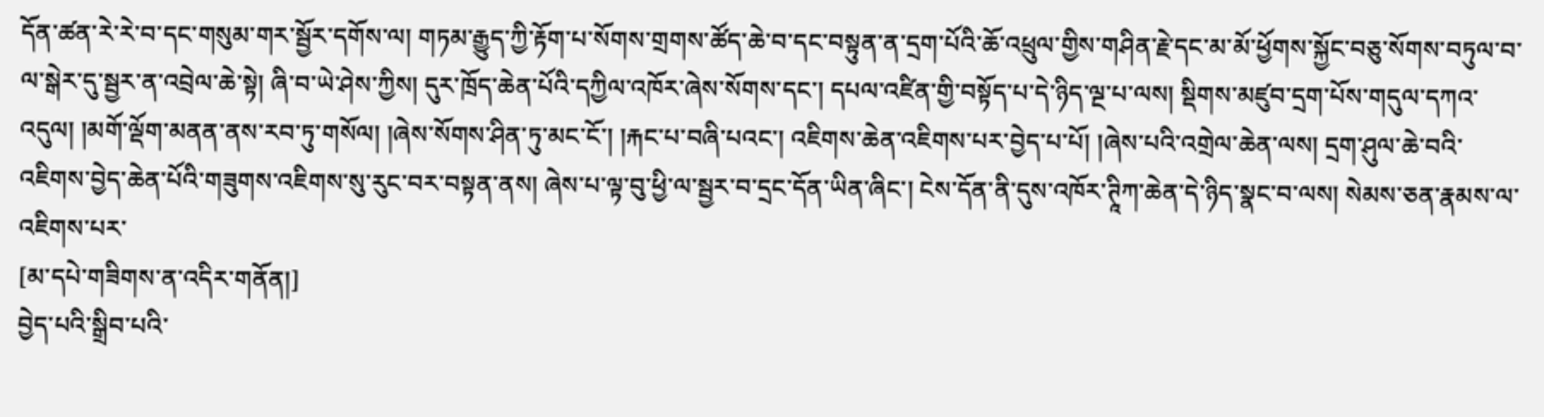དོན་ཚན་རེ་རེ་བ་དང་གསུམ་གར་སྦྱོར་དགོས་ལ། གཏམ་རྒྱུད་ཀྱི་རྟོག་པ་སོགས་གྲགས་ཚོད་ཆེ་བ་དང་བསྟུན་ན་དྲག་པོའི་ཆོ་འཕྲུལ་གྱིས་གཤིན་རྗེ་དང་མ་མོ་ཕྱོགས་སྐྱོང་བཅུ་སོགས་བཏུལ་བ་ལ་སྒེར་དུ་སྦྱར་ན་འབྲེལ་ཆེ་སྟེ། ཞི་བ་ཡེ་ཤེས་ཀྱིས། དུར་ཁྲོད་ཆེན་པོའི་དཀྱིལ་འཁོར་ཞེས་སོགས་དང་། དཔལ་འཛིན་གྱི་བསྟོད་པ་དེ་ཉིད་ལྔ་པ་ལས། སྡིགས་མཛུབ་དྲག་པོས་གདུལ་དཀའ་འདུལ། །མགོ་ལྡོག་མནན་ནས་རབ་ཏུ་གསོལ། །ཞེས་སོགས་ཤིན་ཏུ་མང་ངོ་། །རྐང་པ་བཞི་པའང་། འཇིགས་ཆེན་འཇིགས་པར་བྱེད་པ་པོ། །ཞེས་པའི་འགྲེལ་ཆེན་ལས། དྲག་ཤུལ་ཆེ་བའི་འཇིགས་བྱེད་ཆེན་པོའི་གཟུགས་འཇིགས་སུ་རུང་བར་བསྟན་ནས། ཞེས་པ་ལྟ་བུ་ཕྱི་ལ་སྦྱར་བ་དྲང་དོན་ཡིན་ཞིང་། ངེས་དོན་ནི་དུས་འཁོར་ཊཱིཀ་ཆེན་དེ་ཉིད་སྣང་བ་ལས། སེམས་ཅན་རྣམས་ལ་འཇིགས་པར་
[མ་དཔེ་གཟིགས་ན་འདིར་གནོན།]
བྱེད་པའི་སྒྲིབ་པའི་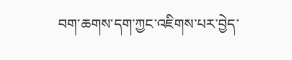བག་ཆགས་དག་ཀྱང་འཇིགས་པར་བྱེད་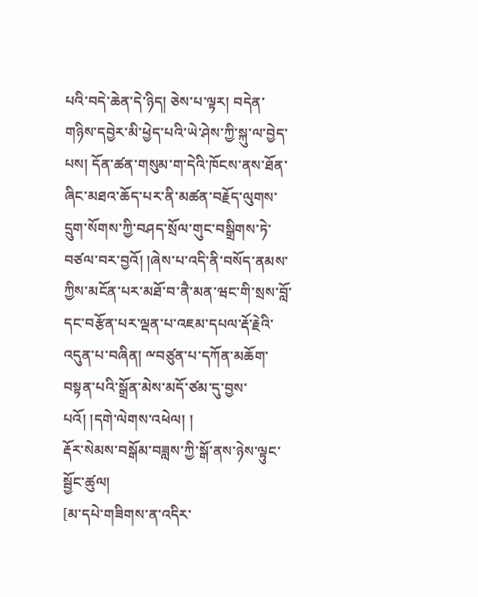པའི་བདེ་ཆེན་དེ་ཉིད། ཅེས་པ་ལྟར། བདེན་གཉིས་དབྱེར་མི་ཕྱེད་པའི་ཡེ་ཤེས་ཀྱི་སྐུ་ལ་བྱེད་པས། དོན་ཚན་གསུམ་ག་དེའི་ཁོངས་ནས་ཐོན་ཞིང་མཐའ་ཆོད་པར་ནི་མཚན་བརྗོད་ལུགས་དྲུག་སོགས་ཀྱི་བཤད་སྲོལ་གུང་བསྒྲིགས་ཏེ་བཙལ་བར་བྱའོ། །ཞེས་པ་འདི་ནི་བསོད་ནམས་ཀྱིས་མངོན་པར་མཐོ་བ་ནཻ་མན་ཝང་གི་སྲས་བློ་དང་བརྩོན་པར་ལྡན་པ་འཇམ་དཔལ་རྡོ་རྗེའི་འདུན་པ་བཞིན། ྋབཙུན་པ་དཀོན་མཆོག་བསྟན་པའི་སྒྲོན་མེས་མདོ་ཙམ་དུ་བྱས་པའོ། །དགེ་ལེགས་འཕེལ། །
རྡོར་སེམས་བསྒོམ་བཟླས་ཀྱི་སྒོ་ནས་ཉེས་ལྟུང་སྦྱོང་ཚུལ།
[མ་དཔེ་གཟིགས་ན་འདིར་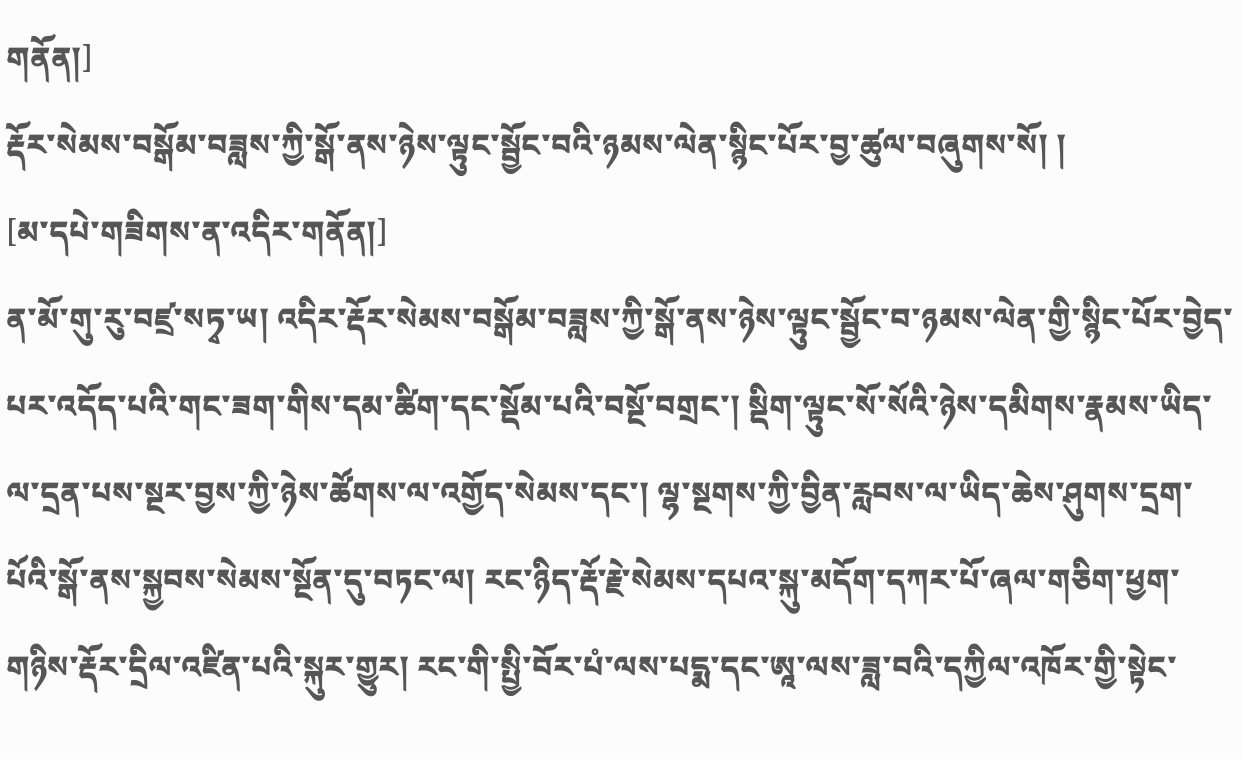གནོན།]
རྡོར་སེམས་བསྒོམ་བཟླས་ཀྱི་སྒོ་ནས་ཉེས་ལྟུང་སྦྱོང་བའི་ཉམས་ལེན་སྙིང་པོར་བྱ་ཚུལ་བཞུགས་སོ། །
[མ་དཔེ་གཟིགས་ན་འདིར་གནོན།]
ན་མོ་གུ་རུ་བཛྲ་སཏྭ་ཡ། འདིར་རྡོར་སེམས་བསྒོམ་བཟླས་ཀྱི་སྒོ་ནས་ཉེས་ལྟུང་སྦྱོང་བ་ཉམས་ལེན་གྱི་སྙིང་པོར་བྱེད་པར་འདོད་པའི་གང་ཟག་གིས་དམ་ཚིག་དང་སྡོམ་པའི་བསྔོ་བགྲང་། སྡིག་ལྟུང་སོ་སོའི་ཉེས་དམིགས་རྣམས་ཡིད་ལ་དྲན་པས་སྔར་བྱས་ཀྱི་ཉེས་ཚོགས་ལ་འགྱོད་སེམས་དང་། ལྷ་སྔགས་ཀྱི་བྱིན་རླབས་ལ་ཡིད་ཆེས་ཤུགས་དྲག་པོའི་སྒོ་ནས་སྐྱབས་སེམས་སྔོན་དུ་བཏང་ལ། རང་ཉིད་རྡོ་རྗེ་སེམས་དཔའ་སྐུ་མདོག་དཀར་པོ་ཞལ་གཅིག་ཕྱག་གཉིས་རྡོར་དྲིལ་འཛིན་པའི་སྐུར་གྱུར། རང་གི་སྤྱི་བོར་པཾ་ལས་པདྨ་དང་ཨཱ་ལས་ཟླ་བའི་དཀྱིལ་འཁོར་གྱི་སྟེང་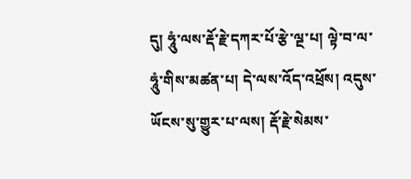དུ། ཧཱུཾ་ལས་རྡོ་རྗེ་དཀར་པོ་རྩེ་ལྔ་པ། ལྟེ་བ་ལ་ཧཱུཾ་གིས་མཚན་པ། དེ་ལས་འོད་འཕྲོས། འདུས་ཡོངས་སུ་གྱུར་པ་ལས། རྡོ་རྗེ་སེམས་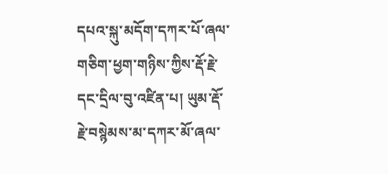དཔའ་སྐུ་མདོག་དཀར་པོ་ཞལ་གཅིག་ཕྱག་གཉིས་ཀྱིས་རྡོ་རྗེ་དང་དྲིལ་བུ་འཛིན་པ། ཡུམ་རྡོ་རྗེ་བསྙེམས་མ་དཀར་མོ་ཞལ་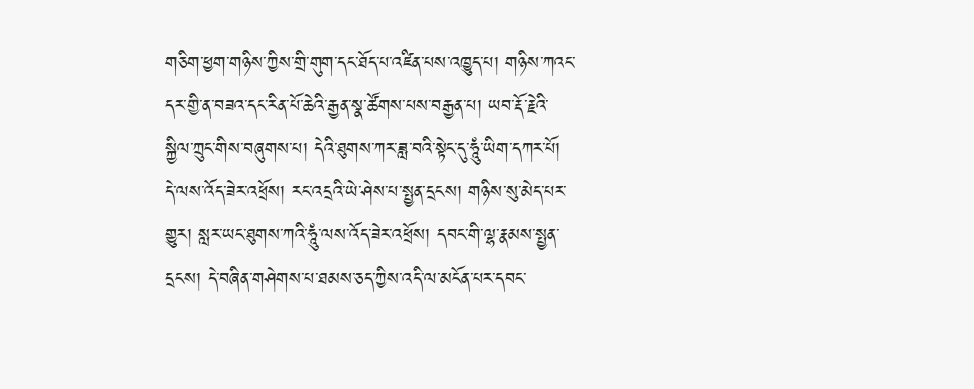གཅིག་ཕྱག་གཉིས་ཀྱིས་གྲི་གུག་དང་ཐོད་པ་འཛིན་པས་འཁྱུད་པ། གཉིས་ཀའང་དར་གྱི་ན་བཟའ་དང་རིན་པོ་ཆེའི་རྒྱན་སྣ་ཚོགས་པས་བརྒྱན་པ། ཡབ་རྡོ་རྗེའི་སྐྱིལ་ཀྲུང་གིས་བཞུགས་པ། དེའི་ཐུགས་ཀར་ཟླ་བའི་སྟེང་དུ་ཧཱུཾ་ཡིག་དཀར་པོ། དེ་ལས་འོད་ཟེར་འཕྲོས། རང་འདྲའི་ཡེ་ཤེས་པ་སྤྱན་དྲངས། གཉིས་སུ་མེད་པར་གྱུར། སླར་ཡང་ཐུགས་ཀའི་ཧཱུཾ་ལས་འོད་ཟེར་འཕྲོས། དབང་གི་ལྷ་རྣམས་སྤྱན་དྲངས། དེ་བཞིན་གཤེགས་པ་ཐམས་ཅད་ཀྱིས་འདི་ལ་མངོན་པར་དབང་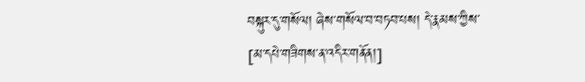བསྐུར་དུ་གསོལ། ཞེས་གསོལ་བ་བཏབ་པས། དེ་རྣམས་ཀྱིས་
[མ་དཔེ་གཟིགས་ན་འདིར་གནོན།]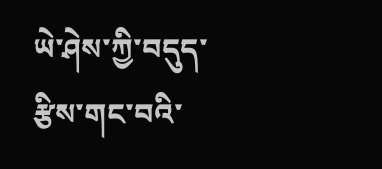ཡེ་ཤེས་ཀྱི་བདུད་རྩིས་གང་བའི་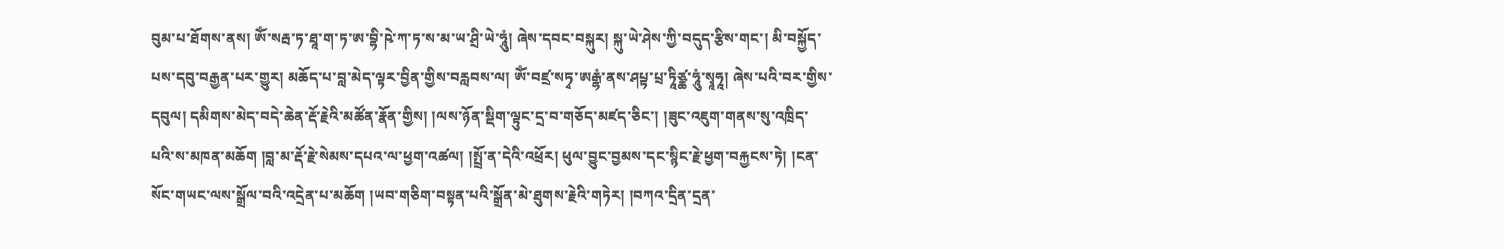བུམ་པ་ཐོགས་ནས། ཨོཾ་སརྦ་ཏ་ཐཱ་ག་ཏ་ཨ་བྷི་ཥེ་ཀ་ཏ་ས་མ་ཡ་ཤྲི་ཡེ་ཧཱུཾ། ཞེས་དབང་བསྐུར། སྐུ་ཡེ་ཤེས་ཀྱི་བདུད་རྩིས་གང་། མི་བསྐྱོད་པས་དབུ་བརྒྱན་པར་གྱུར། མཆོད་པ་བླ་མེད་ལྟར་བྱིན་གྱིས་བརླབས་ལ། ཨོཾ་བཛྲ་སཏྭ་ཨརྒྷཾ་ནས་ཤཔྟ་པྲ་ཏཱིཙྪ་ཧཱུཾ་སྭཱཧཱ། ཞེས་པའི་བར་གྱིས་དབུལ། དམིགས་མེད་བདེ་ཆེན་རྡོ་རྗེའི་མཚོན་རྣོན་གྱིས། །ལས་ཉོན་སྡིག་ལྟུང་དྲ་བ་གཅོད་མཛད་ཅིང་། །ཟུང་འཇུག་གནས་སུ་འཁྲིད་པའི་ས་མཁན་མཆོག །བླ་མ་རྡོ་རྗེ་སེམས་དཔའ་ལ་ཕྱག་འཚལ། །སྤྲོ་ན་དེའི་འཕྲོར། ཕུལ་བྱུང་བྱམས་དང་སྙིང་རྗེ་ཕྱག་བརྐྱངས་ཏེ། །ངན་སོང་གཡང་ལས་སྒྲོལ་བའི་འདྲེན་པ་མཆོག །ཡབ་གཅིག་བསྟན་པའི་སྒྲོན་མེ་ཐུགས་རྗེའི་གཏེར། །བཀའ་དྲིན་དྲན་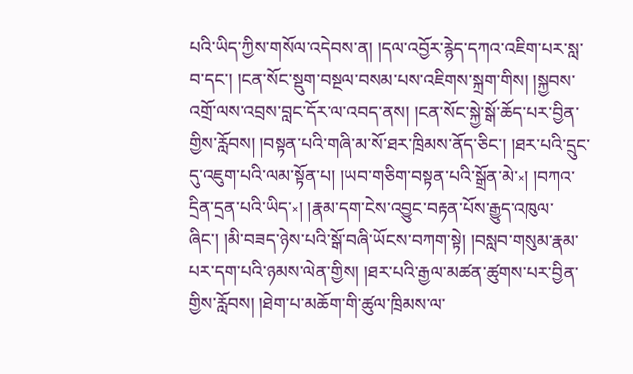པའི་ཡིད་ཀྱིས་གསོལ་འདེབས་ན། །དལ་འབྱོར་རྙེད་དཀའ་འཇིག་པར་སླ་བ་དང་། །ངན་སོང་སྡུག་བསྔལ་བསམ་པས་འཇིགས་སྐྲག་གིས། །སྐྱབས་འགྲོ་ལས་འབྲས་བླང་དོར་ལ་འབད་ནས། །ངན་སོང་སྐྱེ་སྒོ་ཆོད་པར་བྱིན་གྱིས་རློབས། །བསྟན་པའི་གཞི་མ་སོ་ཐར་ཁྲིམས་ནོད་ཅིང་། །ཐར་པའི་དྲུང་དུ་འཇུག་པའི་ལམ་སྟོན་པ། །ཡབ་གཅིག་བསྟན་པའི་སྒྲོན་མེ་༝། །བཀའ་དྲིན་དྲན་པའི་ཡིད་༝། །རྣམ་དག་ངེས་འབྱུང་བརྟན་པོས་རྒྱུད་འཁུལ་ཞིང་། །མི་བཟད་ཉེས་པའི་སྒོ་བཞི་ཡོངས་བཀག་སྟེ། །བསླབ་གསུམ་རྣམ་པར་དག་པའི་ཉམས་ལེན་གྱིས། །ཐར་པའི་རྒྱལ་མཚན་ཚུགས་པར་བྱིན་གྱིས་རློབས། །ཐེག་པ་མཆོག་གི་ཚུལ་ཁྲིམས་ལ་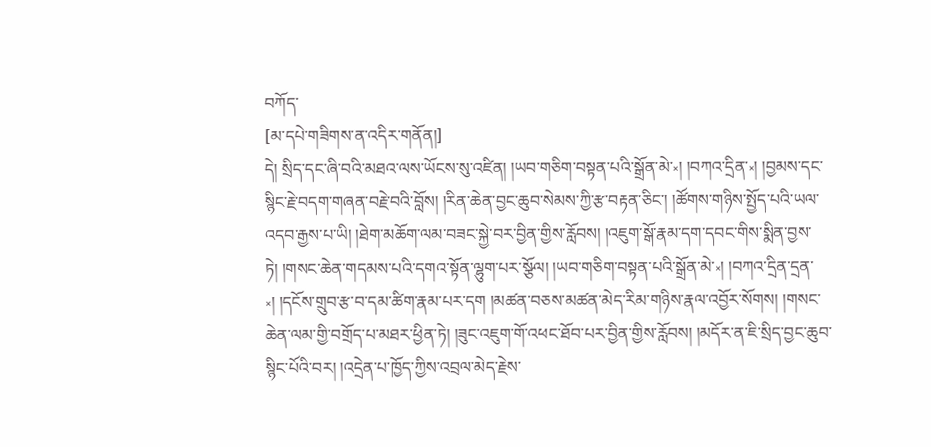བཀོད་
[མ་དཔེ་གཟིགས་ན་འདིར་གནོན།]
དེ། སྲིད་དང་ཞི་བའི་མཐའ་ལས་ཡོངས་སུ་འཛིན། །ཡབ་གཅིག་བསྟན་པའི་སྒྲོན་མེ་༝། །བཀའ་དྲིན་༝། །བྱམས་དང་སྙིང་རྗེ་བདག་གཞན་བརྗེ་བའི་བློས། །རིན་ཆེན་བྱང་ཆུབ་སེམས་ཀྱི་རྩ་བརྟན་ཅིང་། །ཚོགས་གཉིས་སྤྱོད་པའི་ཡལ་འདབ་རྒྱས་པ་ཡི། །ཐེག་མཆོག་ལམ་བཟང་སྐྱེ་བར་བྱིན་གྱིས་རློབས། །འཇུག་སྒོ་རྣམ་དག་དབང་གིས་སྨིན་བྱས་ཏེ། །གསང་ཆེན་གདམས་པའི་དགའ་སྟོན་ལྷུག་པར་སྩོལ། །ཡབ་གཅིག་བསྟན་པའི་སྒྲོན་མེ་༝། །བཀའ་དྲིན་དྲན་༝། །དངོས་གྲུབ་རྩ་བ་དམ་ཚིག་རྣམ་པར་དག །མཚན་བཅས་མཚན་མེད་རིམ་གཉིས་རྣལ་འབྱོར་སོགས། །གསང་ཆེན་ལམ་གྱི་བགྲོད་པ་མཐར་ཕྱིན་ཏེ། །ཟུང་འཇུག་གོ་འཕང་ཐོབ་པར་བྱིན་གྱིས་རློབས། །མདོར་ན་ཇི་སྲིད་བྱང་ཆུབ་སྙིང་པོའི་བར། །འདྲེན་པ་ཁྱོད་ཀྱིས་འབྲལ་མེད་རྗེས་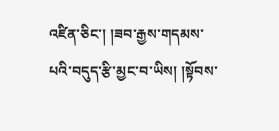འཛིན་ཅིང་། །ཟབ་རྒྱས་གདམས་པའི་བདུད་རྩི་མྱང་བ་ཡིས། །སྟོབས་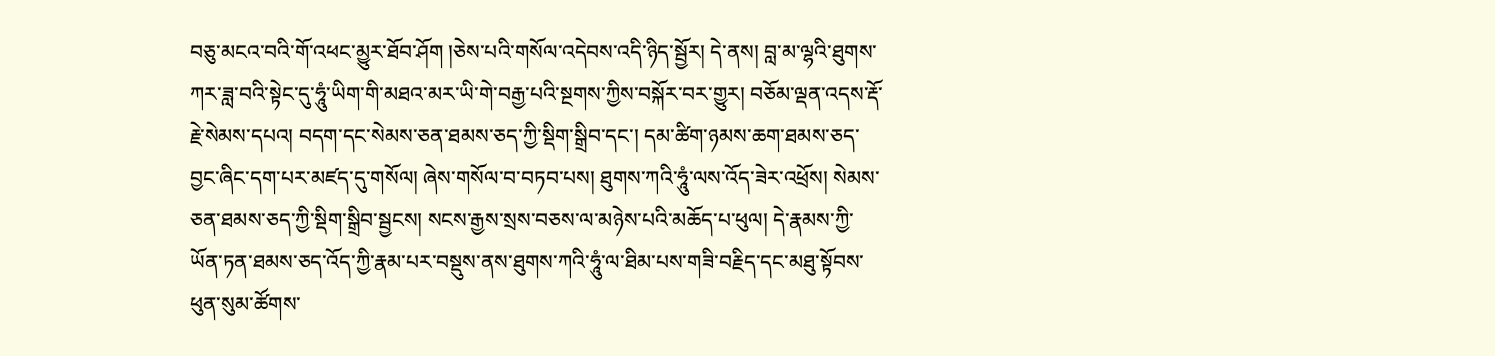བཅུ་མངའ་བའི་གོ་འཕང་མྱུར་ཐོབ་ཤོག །ཅེས་པའི་གསོལ་འདེབས་འདི་ཉིད་སྦྱོར། དེ་ནས། བླ་མ་ལྷའི་ཐུགས་ཀར་ཟླ་བའི་སྟེང་དུ་ཧཱུཾ་ཡིག་གི་མཐའ་མར་ཡི་གེ་བརྒྱ་པའི་སྔགས་ཀྱིས་བསྐོར་བར་གྱུར། བཅོམ་ལྡན་འདས་རྡོ་རྗེ་སེམས་དཔའ། བདག་དང་སེམས་ཅན་ཐམས་ཅད་ཀྱི་སྡིག་སྒྲིབ་དང་། དམ་ཚིག་ཉམས་ཆག་ཐམས་ཅད་བྱང་ཞིང་དག་པར་མཛད་དུ་གསོལ། ཞེས་གསོལ་བ་བཏབ་པས། ཐུགས་ཀའི་ཧཱུཾ་ལས་འོད་ཟེར་འཕྲོས། སེམས་ཅན་ཐམས་ཅད་ཀྱི་སྡིག་སྒྲིབ་སྦྱངས། སངས་རྒྱས་སྲས་བཅས་ལ་མཉེས་པའི་མཆོད་པ་ཕུལ། དེ་རྣམས་ཀྱི་ཡོན་ཏན་ཐམས་ཅད་འོད་ཀྱི་རྣམ་པར་བསྡུས་ནས་ཐུགས་ཀའི་ཧཱུཾ་ལ་ཐིམ་པས་གཟི་བརྗིད་དང་མཐུ་སྟོབས་ཕུན་སུམ་ཚོགས་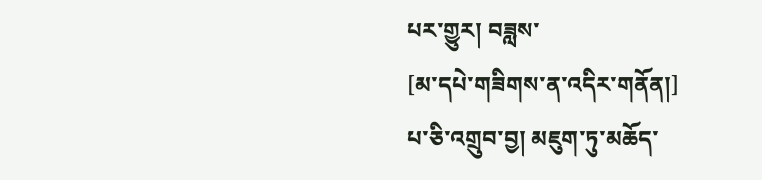པར་གྱུར། བཟླས་
[མ་དཔེ་གཟིགས་ན་འདིར་གནོན།]
པ་ཅི་འགྲུབ་བྱ། མཇུག་ཏུ་མཆོད་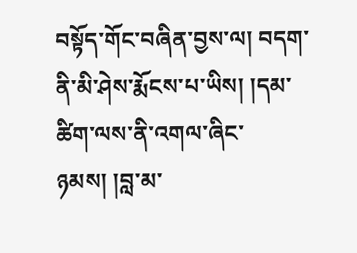བསྟོད་གོང་བཞིན་བྱས་ལ། བདག་ནི་མི་ཤེས་རྨོངས་པ་ཡིས། །དམ་ཚིག་ལས་ནི་འགལ་ཞིང་ཉམས། །བླ་མ་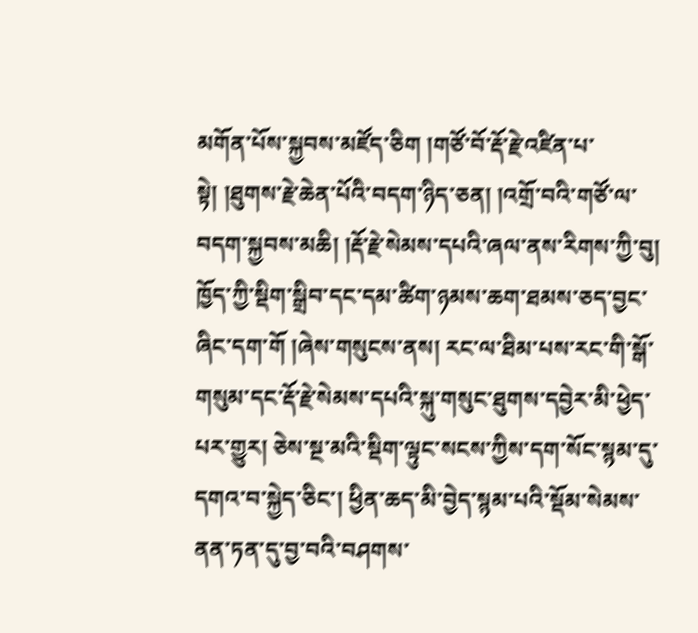མགོན་པོས་སྐྱབས་མཛོད་ཅིག །གཙོ་བོ་རྡོ་རྗེ་འཛིན་པ་སྟེ། །ཐུགས་རྗེ་ཆེན་པོའི་བདག་ཉིད་ཅན། །འགྲོ་བའི་གཙོ་ལ་བདག་སྐྱབས་མཆི། །རྡོ་རྗེ་སེམས་དཔའི་ཞལ་ནས་རིགས་ཀྱི་བུ། ཁྱོད་ཀྱི་སྡིག་སྒྲིབ་དང་དམ་ཚིག་ཉམས་ཆག་ཐམས་ཅད་བྱང་ཞིང་དག་གོ །ཞེས་གསུངས་ནས། རང་ལ་ཐིམ་པས་རང་གི་སྒོ་གསུམ་དང་རྡོ་རྗེ་སེམས་དཔའི་སྐུ་གསུང་ཐུགས་དབྱེར་མི་ཕྱེད་པར་གྱུར། ཅེས་སྔ་མའི་སྡིག་ལྟུང་སངས་ཀྱིས་དག་སོང་སྙམ་དུ་དགའ་བ་སྐྱེད་ཅིང་། ཕྱིན་ཆད་མི་བྱེད་སྙམ་པའི་སྡོམ་སེམས་ནན་ཏན་དུ་བྱ་བའི་བཤགས་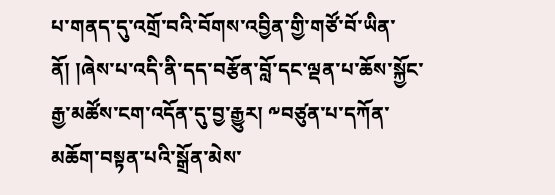པ་གནད་དུ་འགྲོ་བའི་བོགས་འབྱིན་གྱི་གཙོ་བོ་ཡིན་ནོ། །ཞེས་པ་འདི་ནི་དད་བརྩོན་བློ་དང་ལྡན་པ་ཆོས་སྐྱོང་རྒྱ་མཚོས་ངག་འདོན་དུ་བྱ་རྒྱུར། ༸བཙུན་པ་དཀོན་མཆོག་བསྟན་པའི་སྒྲོན་མེས་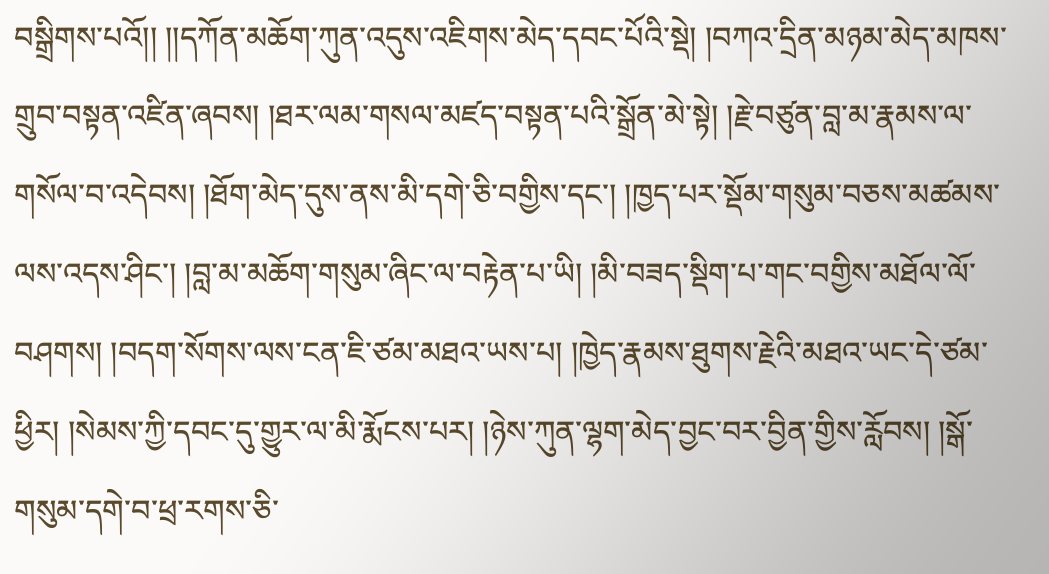བསྒྲིགས་པའོ།། །།དཀོན་མཆོག་ཀུན་འདུས་འཇིགས་མེད་དབང་པོའི་སྡེ། །བཀའ་དྲིན་མཉམ་མེད་མཁས་གྲུབ་བསྟན་འཛིན་ཞབས། །ཐར་ལམ་གསལ་མཛད་བསྟན་པའི་སྒྲོན་མེ་སྟེ། །རྗེ་བཙུན་བླ་མ་རྣམས་ལ་གསོལ་བ་འདེབས། །ཐོག་མེད་དུས་ནས་མི་དགེ་ཅི་བགྱིས་དང་། །ཁྱད་པར་སྡོམ་གསུམ་བཅས་མཚམས་ལས་འདས་ཤིང་། །བླ་མ་མཆོག་གསུམ་ཞིང་ལ་བརྟེན་པ་ཡི། །མི་བཟད་སྡིག་པ་གང་བགྱིས་མཐོལ་ལོ་བཤགས། །བདག་སོགས་ལས་ངན་ཇི་ཙམ་མཐའ་ཡས་པ། །ཁྱེད་རྣམས་ཐུགས་རྗེའི་མཐའ་ཡང་དེ་ཙམ་ཕྱིར། །སེམས་ཀྱི་དབང་དུ་གྱུར་ལ་མི་རྨོངས་པར། །ཉེས་ཀུན་ལྷག་མེད་བྱང་བར་བྱིན་གྱིས་རློབས། །སྒོ་གསུམ་དགེ་བ་ཕྲ་རགས་ཅི་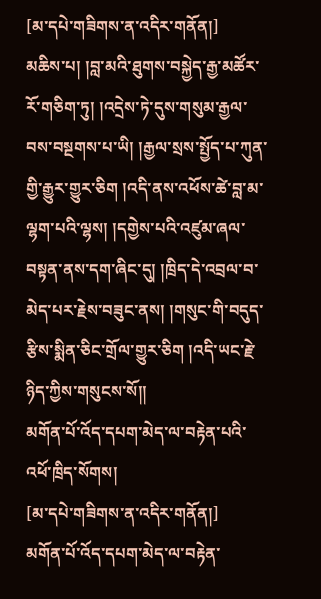[མ་དཔེ་གཟིགས་ན་འདིར་གནོན།]
མཆིས་པ། །བླ་མའི་ཐུགས་བསྐྱེད་རྒྱ་མཚོར་རོ་གཅིག་ཏུ། །འདྲེས་ཏེ་དུས་གསུམ་རྒྱལ་བས་བསྔགས་པ་ཡི། །རྒྱལ་སྲས་སྤྱོད་པ་ཀུན་གྱི་རྒྱུར་གྱུར་ཅིག །འདི་ནས་འཕོས་ཚེ་བླ་མ་ལྷག་པའི་ལྷས། །དགྱེས་པའི་འཛུམ་ཞལ་བསྟན་ནས་དག་ཞིང་དུ། །ཁྲིད་དེ་འབྲལ་བ་མེད་པར་རྗེས་བཟུང་ནས། །གསུང་གི་བདུད་རྩིས་སྨིན་ཅིང་གྲོལ་གྱུར་ཅིག །འདི་ཡང་རྗེ་ཉིད་ཀྱིས་གསུངས་སོ།།
མགོན་པོ་འོད་དཔག་མེད་ལ་བརྟེན་པའི་འཕོ་ཁྲིད་སོགས།
[མ་དཔེ་གཟིགས་ན་འདིར་གནོན།]
མགོན་པོ་འོད་དཔག་མེད་ལ་བརྟེན་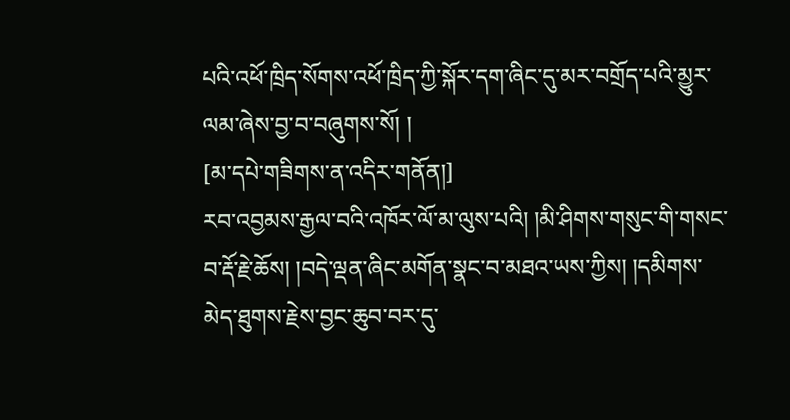པའི་འཕོ་ཁྲིད་སོགས་འཕོ་ཁྲིད་ཀྱི་སྐོར་དག་ཞིང་དུ་མར་བགྲོད་པའི་མྱུར་ལམ་ཞེས་བྱ་བ་བཞུགས་སོ། །
[མ་དཔེ་གཟིགས་ན་འདིར་གནོན།]
རབ་འབྱམས་རྒྱལ་བའི་འཁོར་ལོ་མ་ལུས་པའི། །མི་ཤིགས་གསུང་གི་གསང་བ་རྡོ་རྗེ་ཆོས། །བདེ་ལྡན་ཞིང་མགོན་སྣང་བ་མཐའ་ཡས་ཀྱིས། །དམིགས་མེད་ཐུགས་རྗེས་བྱང་ཆུབ་བར་དུ་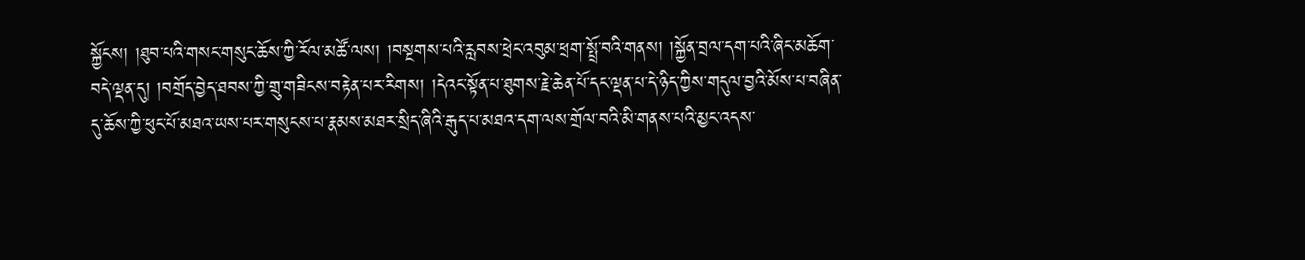སྐྱོངས། །ཐུབ་པའི་གསང་གསུང་ཆོས་ཀྱི་རོལ་མཚོ་ལས། །བསྔགས་པའི་རླབས་ཕྲེང་འབུམ་ཕྲག་སྤྲོ་བའི་གནས། །སྐྱོན་བྲལ་དག་པའི་ཞིང་མཆོག་བདེ་ལྡན་དུ། །བགྲོད་བྱེད་ཐབས་ཀྱི་གྲུ་གཟིངས་བརྟེན་པར་རིགས། །དེའང་སྟོན་པ་ཐུགས་རྗེ་ཆེན་པོ་དང་ལྡན་པ་དེ་ཉིད་ཀྱིས་གདུལ་བྱའི་མོས་པ་བཞིན་དུ་ཆོས་ཀྱི་ཕུང་པོ་མཐའ་ཡས་པར་གསུངས་པ་རྣམས་མཐར་སྲིད་ཞིའི་རྒུད་པ་མཐའ་དག་ལས་གྲོལ་བའི་མི་གནས་པའི་མྱང་འདས་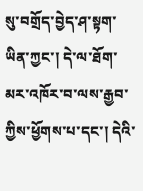སུ་བགྲོད་བྱེད་ཤ་སྟག་ཡིན་ཀྱང་། དེ་ལ་ཐོག་མར་འཁོར་བ་ལས་རྒྱབ་ཀྱིས་ཕྱོགས་པ་དང་། དེའི་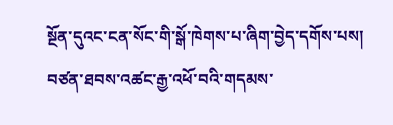སྔོན་དུའང་ངན་སོང་གི་སྒོ་ཁེགས་པ་ཞིག་བྱེད་དགོས་པས། བཙན་ཐབས་འཚང་རྒྱ་འཕོ་བའི་གདམས་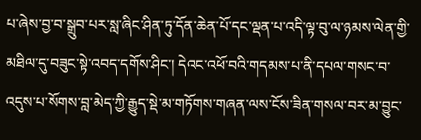པ་ཞེས་བྱ་བ་སྒྲུབ་པར་སླ་ཞིང་ཤིན་ཏུ་དོན་ཆེན་པོ་དང་ལྡན་པ་འདི་ལྟ་བུ་ལ་ཉམས་ལེན་གྱི་མཐིལ་དུ་བཟུང་སྟེ་འབད་དགོས་ཤིང་། དེའང་འཕོ་བའི་གདམས་པ་ནི་དཔལ་གསང་བ་འདུས་པ་སོགས་བླ་མེད་ཀྱི་རྒྱུད་སྡེ་མ་གཏོགས་གཞན་ལས་ངོས་ཟིན་གསལ་བར་མ་བྱུང་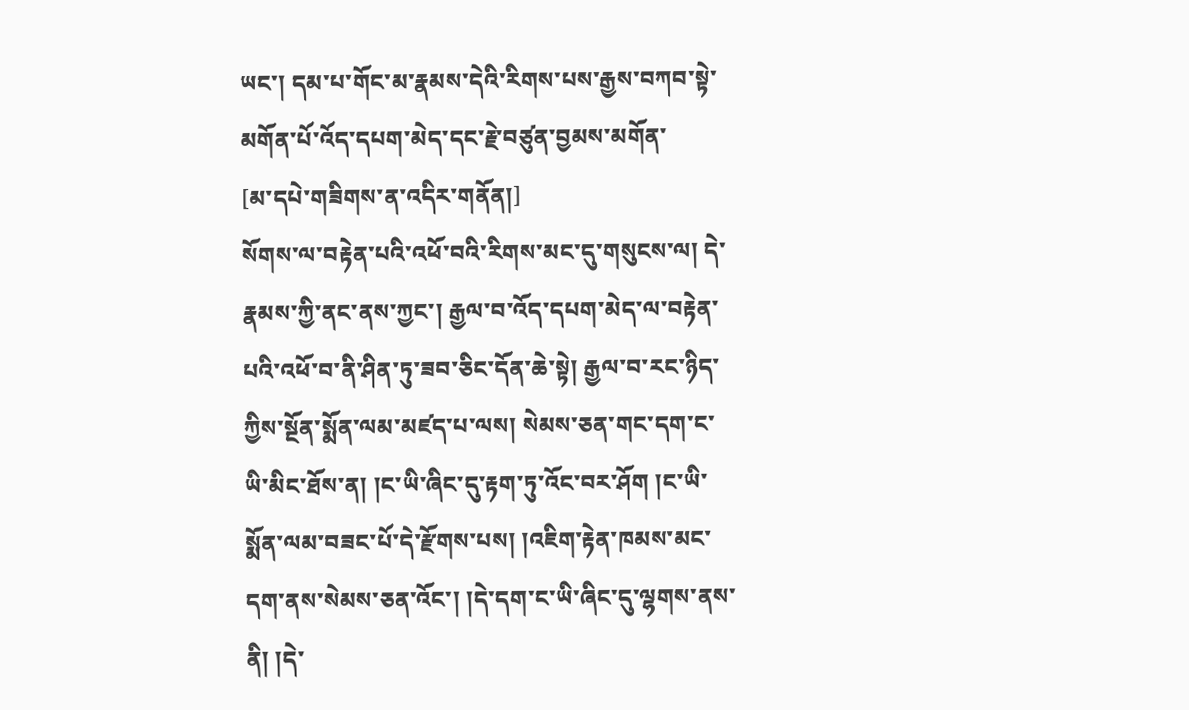ཡང་། དམ་པ་གོང་མ་རྣམས་དེའི་རིགས་པས་རྒྱས་བཀབ་སྟེ་མགོན་པོ་འོད་དཔག་མེད་དང་རྗེ་བཙུན་བྱམས་མགོན་
[མ་དཔེ་གཟིགས་ན་འདིར་གནོན།]
སོགས་ལ་བརྟེན་པའི་འཕོ་བའི་རིགས་མང་དུ་གསུངས་ལ། དེ་རྣམས་ཀྱི་ནང་ནས་ཀྱང་། རྒྱལ་བ་འོད་དཔག་མེད་ལ་བརྟེན་པའི་འཕོ་བ་ནི་ཤིན་ཏུ་ཟབ་ཅིང་དོན་ཆེ་སྟེ། རྒྱལ་བ་རང་ཉིད་ཀྱིས་སྔོན་སྨོན་ལམ་མཛད་པ་ལས། སེམས་ཅན་གང་དག་ང་ཡི་མིང་ཐོས་ན། །ང་ཡི་ཞིང་དུ་རྟག་ཏུ་འོང་བར་ཤོག །ང་ཡི་སྨོན་ལམ་བཟང་པོ་དེ་རྫོགས་པས། །འཇིག་རྟེན་ཁམས་མང་དག་ནས་སེམས་ཅན་འོང་། །དེ་དག་ང་ཡི་ཞིང་དུ་ལྷགས་ནས་ནི། །དེ་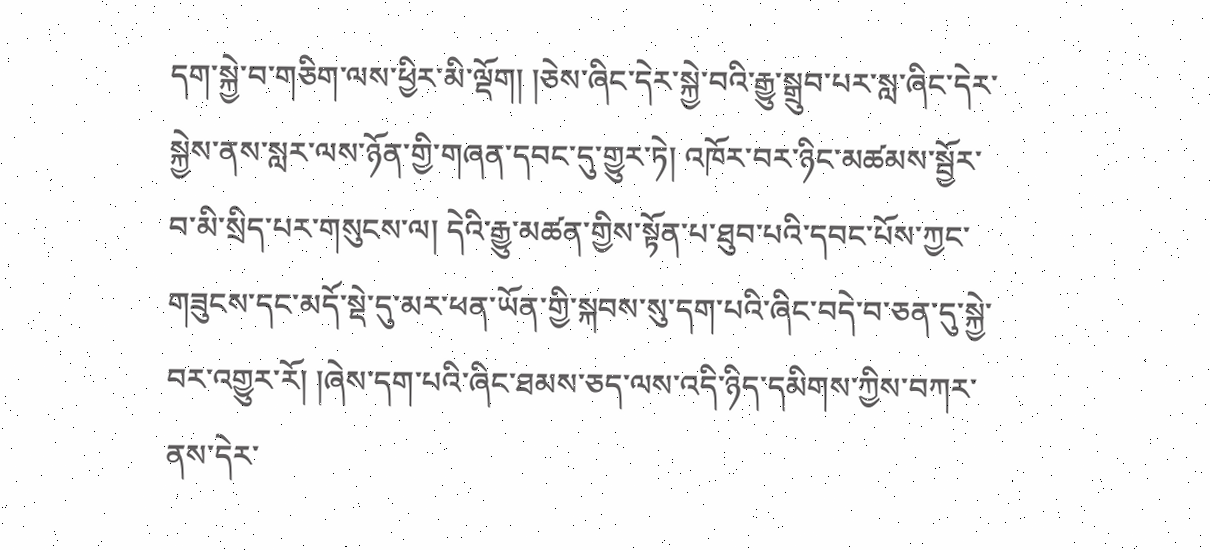དག་སྐྱེ་བ་གཅིག་ལས་ཕྱིར་མི་ལྡོག། །ཅེས་ཞིང་དེར་སྐྱེ་བའི་རྒྱུ་སྒྲུབ་པར་སླ་ཞིང་དེར་སྐྱེས་ནས་སླར་ལས་ཉོན་གྱི་གཞན་དབང་དུ་གྱུར་ཏེ། འཁོར་བར་ཉིང་མཚམས་སྦྱོར་བ་མི་སྲིད་པར་གསུངས་ལ། དེའི་རྒྱུ་མཚན་གྱིས་སྟོན་པ་ཐུབ་པའི་དབང་པོས་ཀྱང་གཟུངས་དང་མདོ་སྡེ་དུ་མར་ཕན་ཡོན་གྱི་སྐབས་སུ་དག་པའི་ཞིང་བདེ་བ་ཅན་དུ་སྐྱེ་བར་འགྱུར་རོ། །ཞེས་དག་པའི་ཞིང་ཐམས་ཅད་ལས་འདི་ཉིད་དམིགས་ཀྱིས་བཀར་ནས་དེར་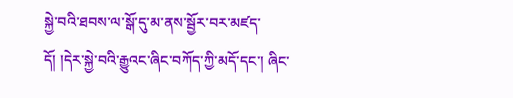སྐྱེ་བའི་ཐབས་ལ་སྒོ་དུ་མ་ནས་སྦྱོར་བར་མཛད་དོ། །དེར་སྐྱེ་བའི་རྒྱུའང་ཞིང་བཀོད་ཀྱི་མདོ་དང་། ཞིང་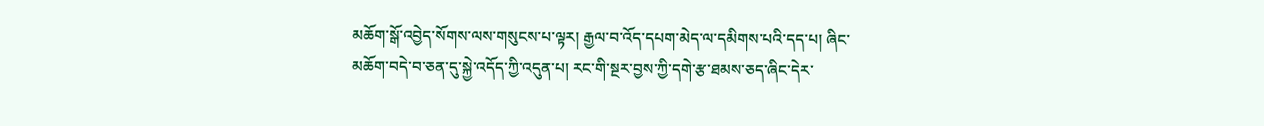མཆོག་སྒོ་འབྱེད་སོགས་ལས་གསུངས་པ་ལྟར། རྒྱལ་བ་འོད་དཔག་མེད་ལ་དམིགས་པའི་དད་པ། ཞིང་མཆོག་བདེ་བ་ཅན་དུ་སྐྱེ་འདོད་ཀྱི་འདུན་པ། རང་གི་སྔར་བྱས་ཀྱི་དགེ་རྩ་ཐམས་ཅད་ཞིང་དེར་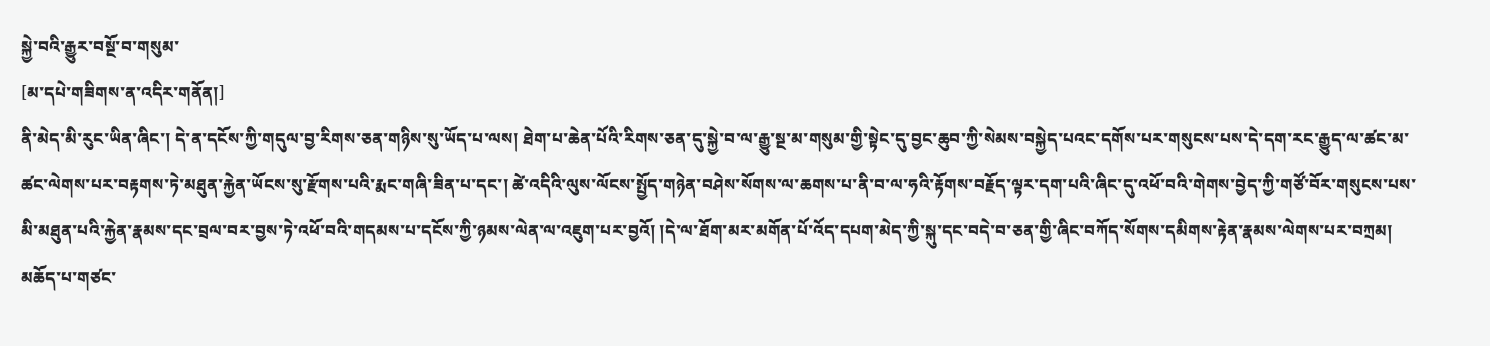སྐྱེ་བའི་རྒྱུར་བསྔོ་བ་གསུམ་
[མ་དཔེ་གཟིགས་ན་འདིར་གནོན།]
ནི་མེད་མི་རུང་ཡིན་ཞིང་། དེ་ན་དངོས་ཀྱི་གདུལ་བྱ་རིགས་ཅན་གཉིས་སུ་ཡོད་པ་ལས། ཐེག་པ་ཆེན་པོའི་རིགས་ཅན་དུ་སྐྱེ་བ་ལ་རྒྱུ་སྔ་མ་གསུམ་གྱི་སྟེང་དུ་བྱང་ཆུབ་ཀྱི་སེམས་བསྐྱེད་པའང་དགོས་པར་གསུངས་པས་དེ་དག་རང་རྒྱུད་ལ་ཚང་མ་ཚང་ལེགས་པར་བརྟགས་ཏེ་མཐུན་རྐྱེན་ཡོངས་སུ་རྫོགས་པའི་རྨང་གཞི་ཟིན་པ་དང་། ཚེ་འདིའི་ལུས་ལོངས་སྤྱོད་གཉེན་བཤེས་སོགས་ལ་ཆགས་པ་ནི་བ་ལ་ཧའི་རྟོགས་བརྗོད་ལྟར་དག་པའི་ཞིང་དུ་འཕོ་བའི་གེགས་བྱེད་ཀྱི་གཙོ་བོར་གསུངས་པས་མི་མཐུན་པའི་རྐྱེན་རྣམས་དང་བྲལ་བར་བྱས་ཏེ་འཕོ་བའི་གདམས་པ་དངོས་ཀྱི་ཉམས་ལེན་ལ་འཇུག་པར་བྱའོ། །དེ་ལ་ཐོག་མར་མགོན་པོ་འོད་དཔག་མེད་ཀྱི་སྐུ་དང་བདེ་བ་ཅན་གྱི་ཞིང་བཀོད་སོགས་དམིགས་རྟེན་རྣམས་ལེགས་པར་བཀྲམ། མཆོད་པ་གཙང་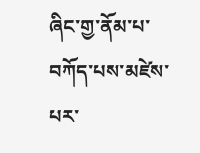ཞིང་གྱ་ནོམ་པ་བཀོད་པས་མཛེས་པར་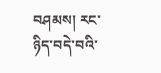བཤམས། རང་ཉིད་བདེ་བའི་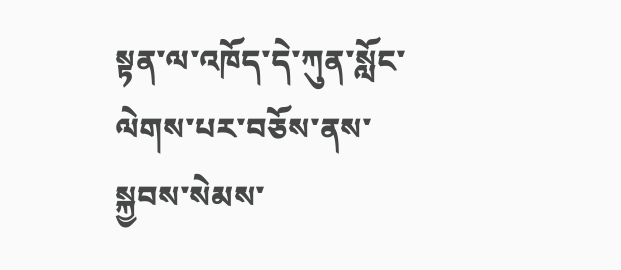སྟན་ལ་འཁོད་དེ་ཀུན་སློང་ལེགས་པར་བཅོས་ནས་སྐྱབས་སེམས་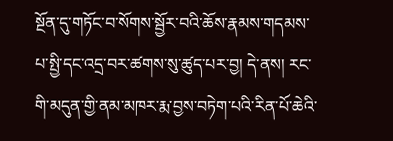སྔོན་དུ་གཏོང་བ་སོགས་སྦྱོར་བའི་ཆོས་རྣམས་གདམས་པ་སྤྱི་དང་འདྲ་བར་ཚགས་སུ་ཚུད་པར་བྱ། དེ་ནས། རང་གི་མདུན་གྱི་ནམ་མཁར་རྨ་བྱས་བཏེག་པའི་རིན་པོ་ཆེའི་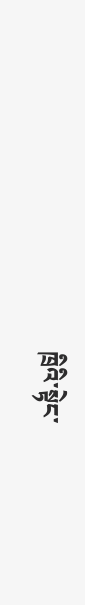ཁྲིའི་སྟེང་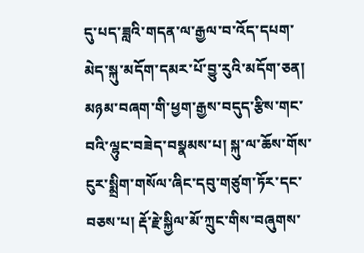དུ་པད་ཟླའི་གདན་ལ་རྒྱལ་བ་འོད་དཔག་མེད་སྐུ་མདོག་དམར་པོ་བྱུ་རུའི་མདོག་ཅན། མཉམ་བཞག་གི་ཕྱག་རྒྱས་བདུད་རྩིས་གང་བའི་ལྷུང་བཟེད་བསྣམས་པ། སྐུ་ལ་ཆོས་གོས་ངུར་སྨྲིག་གསོལ་ཞིང་དབུ་གཙུག་ཏོར་དང་བཅས་པ། རྡོ་རྗེ་སྐྱིལ་མོ་ཀྲུང་གིས་བཞུགས་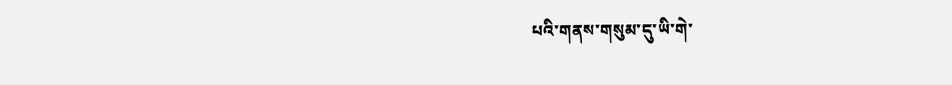པའི་གནས་གསུམ་དུ་ཡི་གེ་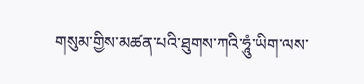གསུམ་གྱིས་མཚན་པའི་ཐུགས་ཀའི་ཧཱུཾ་ཡིག་ལས་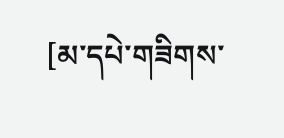[མ་དཔེ་གཟིགས་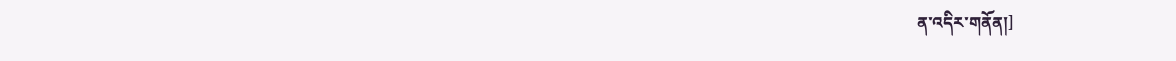ན་འདིར་གནོན།]